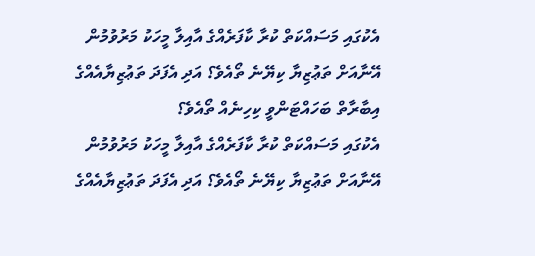އެކުގައި މަސައްކަތް ކުރާ ކާފަރެއްގެ އާއިލާ މީހަކު މަރުވުމުން އޭނާއަށް ތަޢުޒިޔާ ކިޔޭނެ ތޯއެވެ؟ އަދި އެފަދަ ތަޢުޒިޔާއެއްގެ އިބާރާތް ބަހައްޓަންވީ ކިހިނެއް ތޯއެވެ؟
އެކުގައި މަސައްކަތް ކުރާ ކާފަރެއްގެ އާއިލާ މީހަކު މަރުވުމުން އޭނާއަށް ތަޢުޒިޔާ ކިޔޭނެ ތޯއެވެ؟ އަދި އެފަދަ ތަޢުޒިޔާއެއްގެ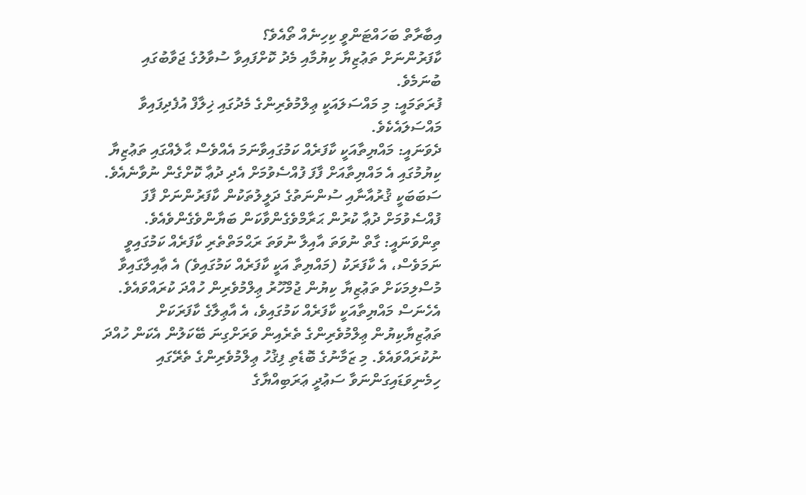އިބާރާތް ބަހައްޓަންވީ ކިހިނެއް ތޯއެވެ؟
ކާފަރުންނަށް ތަޢުޒިޔާ ކިޔުމާއި މެދު ކޮށްފައިވާ ސުވާލުގެ ޖަވާބުގައި ބުނަމެވެ.
ފުރަތަމައީ: މި މައްސަލައަކީ ޢިލްމުވެރިންގެ މެދުގައި ޚިލާފް އުފެދިފައިވާ މައްސަލައެކެވެ.
ދެވަނައީ: މައްޔިތާއަކީ ކާފަރެއް ކަމުގައިވާނަމަ އެއްވެސް ޙާލެއްގައި ތަޢުޒިޔާ ކިޔުމުގައި އެ މައްޔިތާއަށް ފާފަ ފުއްސެވުމަށް އެދި ދުޢާ ކޮށްގެން ނުވާނެއެވެ. ސަބަބަކީ ޤުރުއާނާއި ސުންނަތުގެ ދަލީލުތަކުން ކާފަރުންނަށް ފާފަ ފުއްސެވުމަށް ދުޢާ ކުރުން ޙަރާމްވެގެންވާކަން ބަޔާންވެގެންވެއެވެ.
ތިންވަނައީ: ގާތް ނުވަތަ އާއިލާ ނުވަތަ ރަޙްމަތްތެރި ކާފަރެއް ކަމުގައިވީ ނަމަވެސް، އެ ކާފަރަކު (މައްޔިތާ އަކީ ކާފަރެއް ކަމުގައިވެ) އެ ޢާއިލާގައިވާ މުސްލިމަކަށް ތަޢުޒިޔާ ކިޔުން ޖުމްހޫރު ޢިލްމުވެރިން ހުއްދަ ކުރައްވައެވެ.
އެހެނަސް މައްޔިތާއަކީ ކާފަރެއް ކަމުގައިވެ، އެ އާޢިލާގެ ކާފަރަކަށް ތަޢުޒިޔާކިޔުން ޢިލްމުވެރިންގެ ތެރެއިން ވަރަށްގިނަ ބޭކަލުން އެކަން ހުއްދަ ނުކުރައްވައެވެ. މި ޒަމާނުގެ ބޮޑެތި ފިޤުހު ޢިލްމުވެރިންގެ ތެރޭގައި ހިމެނިވަޑައިގަންނަވާ ސަޢުދީ ޢަރަބިއްޔާގެ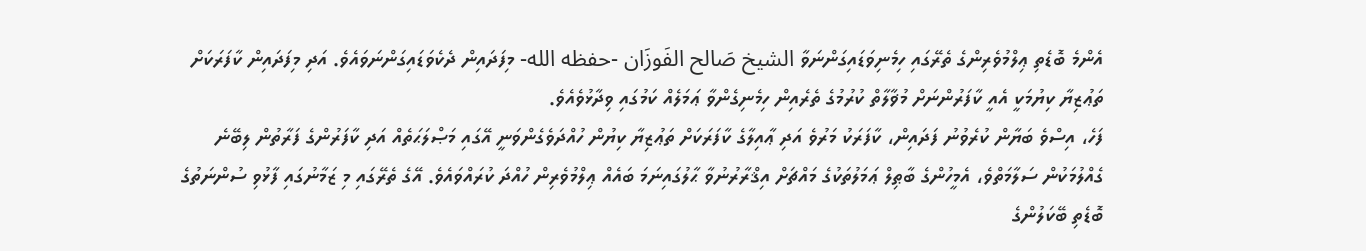އެންމެ ބޮޑެތި ޢިލްމުވެރިންގެ ތެރޭގައި ހިމެނިވަޑައިގަންނަވާ الشيخ صَالح الفَوزَان -حفظه الله- މިފަދައިން ދެކެވަޑައިގަންނަވައެވެ. އަދި މިފަދައިން ކާފަރަކަށް ތަޢުޒިޔާ ކިޔުމަކީ އެއީ ކާފަރުންނަށް މުޥާލާތް ކުރުމުގެ ތެރެއިން ހިމެނިގެންވާ ޢަމަލެއް ކަމުގައި ވިދާޅުވެއެވެ.
ފަހެ، އިސްވެ ބަޔާން ކުރެވުނު ފަދައިން، ކާފަރަކު މަރުވެ އަދި ޢާއިލާގެ ކާފަރަކަށް ތަޢުޒިޔާ ކިޔުން ހުއްދަވެގެންވަނީ އޭގައި މަޞްލަޙަތެއް އަދި ކާފަރުންގެ ފަރާތުން ލިބޭނެ ގެއްލުމަކުން ސަލާމަތްވެ، އެމީހުންގެ ބާޠިލް ޢަމަލުތަކުގެ މައްޗަށް އިޤްރާރުނުވާ ޙާލުގައިނަމަ ބައެއް ޢިލްމުވެރިން ހުއްދަ ކުރައްވައެވެ. އޭގެ ތެރޭގައި މި ޒަމާނުގައި ފާޅުވި ސުންނަތުގެ ބޮޑެތި ބޭކަލުންގެ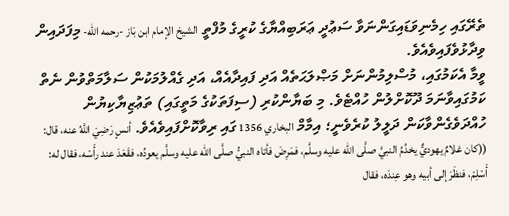ތެރޭގައި ހިމެނިވަޑައިގަންނަވާ ސަޢުދީ ޢަރަބިއްޔާގެ ކުރީގެ މުފްތީ الشيخ الإمام ابن بَاز -رحمه الله- މިފަދައިން ވިދާޅުވެފައިވެއެވެ.
ވީމާ އެކަމުގައި، މުސްލިމުންނަށް މަޞްލަޙަތެއް އަދި ފައިދާއެއް، އަދި ގެއްލުމަކުން ސަލާމަތްވުން ނެތް ކަމުގައިވާނަމަ ދޫކޮށްލުން ހުއްޓެވެ. މި ބަޔާންކުރި (ސިފަތަކުގެ މަތީގައި) ތަޢުޒިޔާކިޔުން ހުއްދަވެގެންވާކަން ދަލީލު ކުރެވެނީ؛ އިމާމް البخاري 1356 ގައި ރިވާކޮށްފައިވެއެވެ. أنسٍ رَضِيَ اللَّهُ عنه، قال: ((كان غلامٌ يهوديٌّ يخدُمُ النبيَّ صلَّى الله عليه وسلَّم، فمَرِضَ فأتاه النبيُّ صلَّى الله عليه وسلَّم يعودُه، فقَعَدَ عند رأَسْه، فقال له: أَسْلِمْ، فنظَرَ إلى أبيه وهو عِندَه، فقال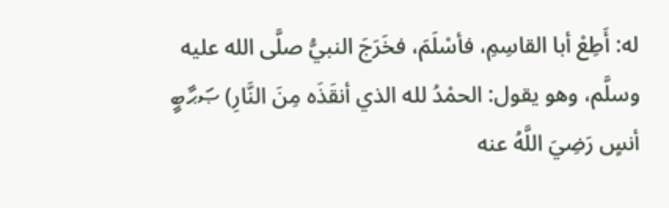له: أَطِعْ أبا القاسِمِ، فأسْلَمَ، فخَرَجَ النبيُّ صلَّى الله عليه وسلَّم، وهو يقول: الحمْدُ لله الذي أنقَذَه مِنَ النَّارِ) ޞަޙާބީ أنسٍ رَضِيَ اللَّهُ عنه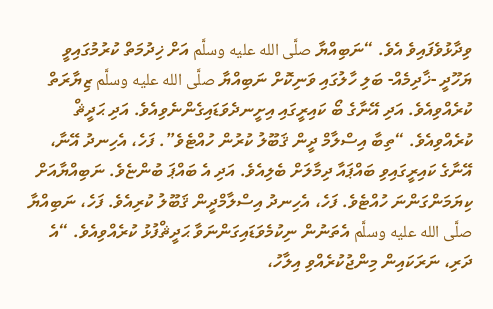ވިދާޅުވެފައިވެ އެވެ. “ނަބިއްޔާ صلَّى الله عليه وسلَّم އަށް ޚިދުމަތް ކުރުމުގައިވީ ޔަހޫދީ -ޚާދިމެއް- ބަލި ހާލުގައި ވަނިކޮށް ނަބިއްޔާ صلَّى الله عليه وسلَّم ޒިޔާރަތް ކުރެއްވިއެވެ. އަދި އޭނާގެ ބޯ ކައިރީގައި އިށީނދެވަޑައިގެންނެވިއެވެ. އަދި ޙަދީޘް ކުރެއްވިއެވެ. “ތިބާ އިސްލާމް ދީން ޤަބޫލު ކުރުން ހުއްޓެވެ”. ފަހެ، އެހިނދު އޭނާ، އޭނާގެ ކައިރީގައިވި ބައްޕައާ ދިމާލަށް ބެލިއެވެ. އަދި އެ ބައްޕަ ބުންޏެވެ. ނަބިއްޔާއަށް ކިޔަމަންގަންނަ ހުއްޓެވެ. ފަހެ، އެހިނދު އިސްލާމްދީން ޤަބޫލު ކުރިއެވެ. ފަހެ، ނަބިއްޔާ صلَّى الله عليه وسلَّم އެތަނުން ނިކުމެވަޑައިގަންނަވާ ޙަދީޘްފުޅު ކުރެއްވިއެވެ. “އެ ދަރި، ނަރަކައިން މިންޖުކުރެއްވި އިލާހު،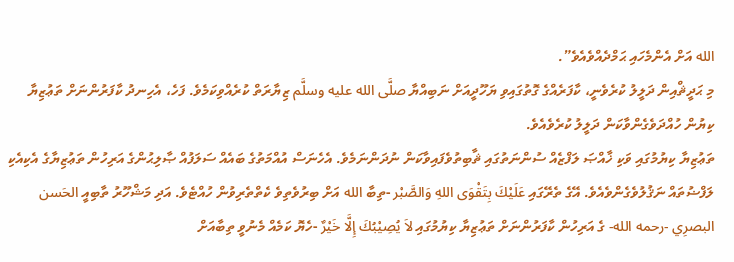الله އަށް އެންމެހައި ޙަމްދެއްވެއެވެ”.
މި ޙަދީޘްއިން ދަލީލު ކުރެވެނީ، ކާފަރެއްގެ ގޮތުގައިވި ޔަހޫދީއަށް ނަބިއްޔާ صلَّى الله عليه وسلَّم ޒިޔާރަތް ކުރެއްވިކަމެވެ. ފަހެ، އެހިނދު ކާފަރުންނަށް ތަޢުޒިޔާ ކިޔުން ހުއްދަވެގެންވާކަން ދަލީލު ކުރެވެއެވެ.
ތަޢުޒިޔާ ކިޔުމުގައި ވަކި ޚާއްޞަ ލަފްޒެއް ސުންނަތުގައި ޘާބިތުވެފައިވާކަން ނުދަންނަމެވެ. އެހެނަސް އުއްމަތުގެ ބައެއް ސަލަފުއް ޞާލިޙުންގެ އަރިހުން ތަޢުޒިޔާގެ އެކިއެކި ލަފްޟުތައް ނަޤުލުވެގެންވެއެވެ. އޭގެ ތެރޭގައި عَلَيْكَ بِتَقْوَى اللهِ وَالصَّبْر -ތިބާ الله އަށް ބިރުވެތިވެ ކެތްތެރިވުން ހުއްޓެވެ. އަދި މަޝްހޫރު ތާބިއީ الحَسن البصرِي -رحمه الله- ގެ އަރިހުން ކާފަރުންނަށް ތަޢުޒިޔާ ކިޔުމުގައި لاَ يُصِيْبُكَ إِلَّا خَيْرٌ -ހެޔޮ ކަމެއް މެނުވީ ތިބާއަށް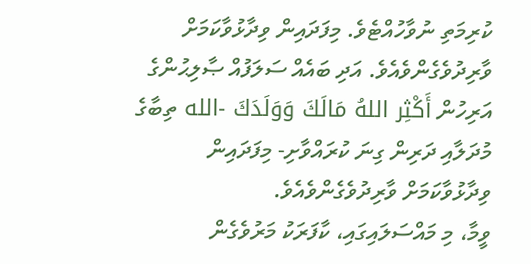ކުރިމަތި ނުވާހުއްޓެވެ. މިފަދައިން ވިދާޅުވާކަމަށް ވާރިދުވެގެންވެއެވެ. އަދި ބައެއް ސަލަފުއް ޞާލިޙުންގެ އަރިހުން أَكْثِر اللهُ مَالَكَ وَوَلَدَكَ -الله ތިބާގެ މުދަލާއި ދަރިން ގިނަ ކުރައްވާށި- މިފަދައިން ވިދާޅުވާކަމަށް ވާރިދުވެގެންވެއެވެ.
ވީމާ، މި މައްސަލައިގައި، ކާފަރަކު މަރުވެގެން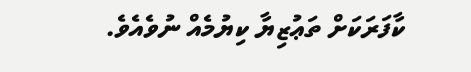ކާފަރަކަށް ތަޢުޒިޔާ ކިޔުމެއް ނުވެއެވެ.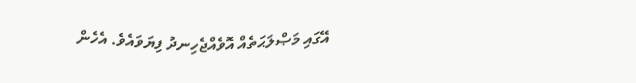އޭގައި މަޞްލަޙަތެއް އޮވެއްޖެހިނދު ފިޔަވައެވެ. އެހެން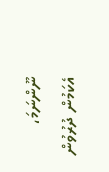ނޫންނަމަ، އެކަމުން ދުރުވުން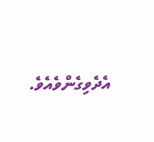އެދެވިގެންވެއެވެ.